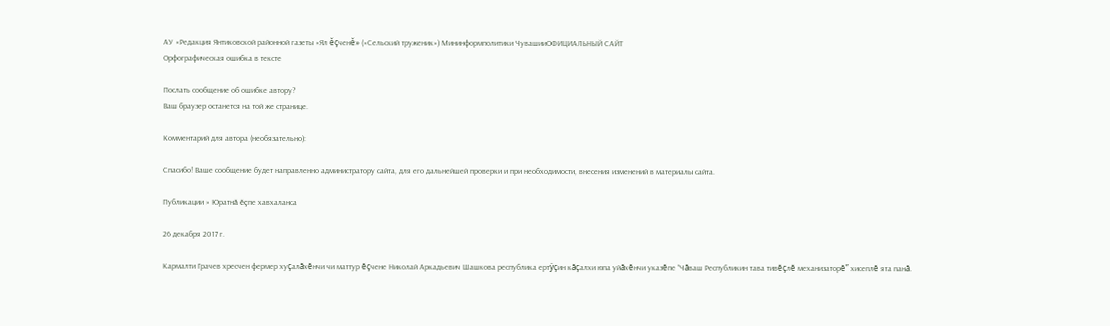АУ «Редакция Янтиковской районной газеты «Ял ěçченě» («Сельский труженик») Мининформполитики ЧувашииОФИЦИАЛЬНЫЙ САЙТ
Орфографическая ошибка в тексте

Послать сообщение об ошибке автору?
Ваш браузер останется на той же странице.

Комментарий для автора (необязательно):

Спасибо! Ваше сообщение будет направленно администратору сайта, для его дальнейшей проверки и при необходимости, внесения изменений в материалы сайта.

Публикации » Юратнă ĕçпе хавхаланса

26 декабря 2017 г.

Кармалти Грачев хресчен фермер хуçалăхĕнчи чи маттур ĕçчене Николай Аркадьевич Шашкова республика ертÿçин кăçалхи юпа уйăхĕнчи указĕпе “Чăваш Республикин тава тивĕçлĕ механизаторĕ” хисеплĕ ята панă.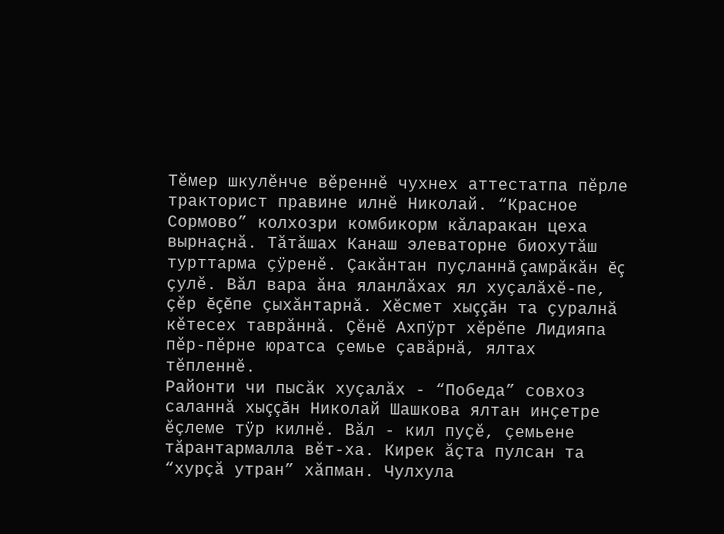Тĕмер шкулĕнче вĕреннĕ чухнех аттестатпа пĕрле тракторист правине илнĕ Николай. “Красное Сормово” колхозри комбикорм кăларакан цеха вырнаçнă. Тăтăшах Канаш элеваторне биохутăш турттарма çÿренĕ. Çакăнтан пуçланнă çамрăкăн ĕç çулĕ. Вăл вара ăна яланлăхах ял хуçалăхĕ-пе, çĕр ĕçĕпе çыхăнтарнă. Хĕсмет хыççăн та çуралнă кĕтесех таврăннă. Çĕнĕ Ахпÿрт хĕрĕпе Лидияпа пĕр-пĕрне юратса çемье çавăрнă, ялтах тĕпленнĕ.
Районти чи пысăк хуçалăх - “Победа” совхоз саланнă хыççăн Николай Шашкова ялтан инçетре ĕçлеме тÿр килнĕ. Вăл - кил пуçĕ, çемьене тăрантармалла вĕт-ха. Кирек ăçта пулсан та “хурçă утран” хăпман. Чулхула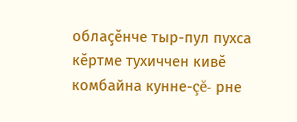облаçĕнче тыр-пул пухса кĕртме тухиччен кивĕ комбайна кунне-çĕ- рне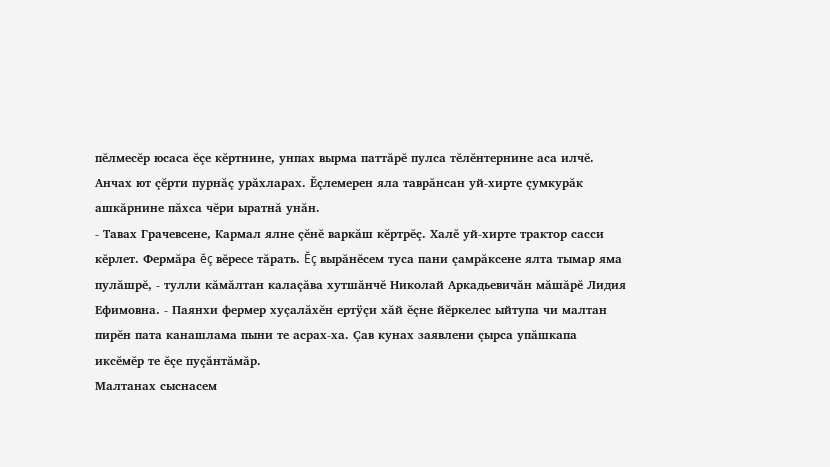пĕлмесĕр юсаса ĕçе кĕртнине, унпах вырма паттăрĕ пулса тĕлĕнтернине аса илчĕ.
Анчах ют çĕрти пурнăç урăхларах. Ĕçлемерен яла таврăнсан уй-хирте çумкурăк ашкăрнине пăхса чĕри ыратнă унăн.
- Тавах Грачевсене, Кармал ялне çĕнĕ варкăш кĕртрĕç. Халĕ уй-хирте трактор сасси кĕрлет. Фермăра ĕç вĕресе тăрать. Ĕç вырăнĕсем туса пани çамрăксене ялта тымар яма пулăшрĕ, - тулли кăмăлтан калаçăва хутшăнчĕ Николай Аркадьевичăн мăшăрĕ Лидия Ефимовна. - Паянхи фермер хуçалăхĕн ертÿçи хăй ĕçне йĕркелес ыйтупа чи малтан пирĕн пата канашлама пыни те асрах-ха. Çав кунах заявлени çырса упăшкапа иксĕмĕр те ĕçе пуçăнтăмăр.
Малтанах сыснасем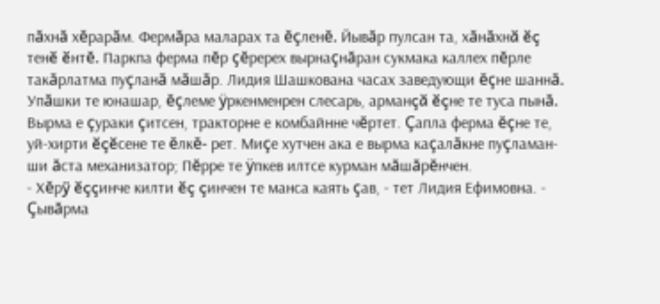пăхнă хĕрарăм. Фермăра маларах та ĕçленĕ. Йывăр пулсан та, хăнăхнă ĕç тенĕ ĕнтĕ. Паркпа ферма пĕр çĕререх вырнаçнăран сукмака каллех пĕрле такăрлатма пуçланă мăшăр. Лидия Шашкована часах заведующи ĕçне шаннă. Упăшки те юнашар, ĕçлеме ÿркенменрен слесарь, арманçă ĕçне те туса пынă. Вырма е çураки çитсен, тракторне е комбайнне чĕртет. Çапла ферма ĕçне те, уй-хирти ĕçĕсене те ĕлкĕ- рет. Миçе хутчен ака е вырма каçалăкне пуçламан-ши ăста механизатор; Пĕрре те ÿпкев илтсе курман мăшăрĕнчен.
- Хĕрÿ ĕççинче килти ĕç çинчен те манса каять çав, - тет Лидия Ефимовна. - Çывăрма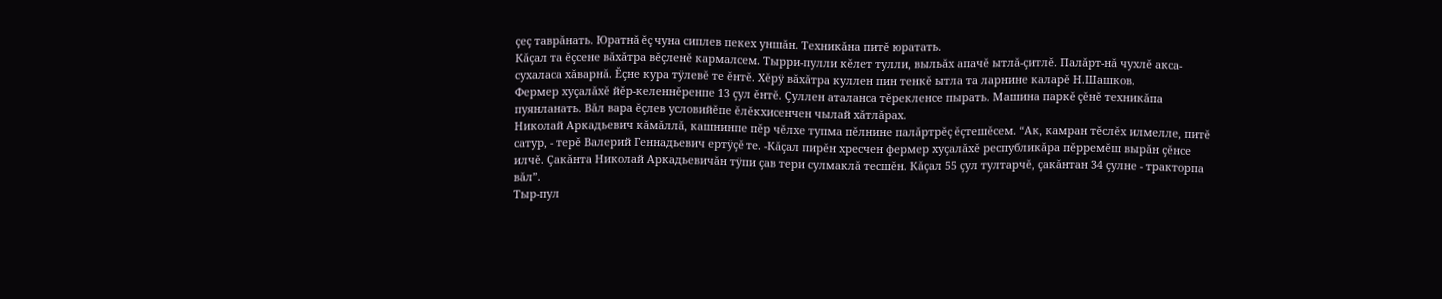çеç таврăнать. Юратнă ĕç чуна сиплев пекех уншăн. Техникăна питĕ юратать.
Кăçал та ĕçсене вăхăтра вĕçленĕ кармалсем. Тырри-пулли кĕлет тулли, выльăх апачĕ ытлă-çитлĕ. Палăрт-нă чухлĕ акса-сухаласа хăварнă. Ĕçне кура тÿлевĕ те ĕнтĕ. Хĕрÿ вăхăтра куллен пин тенкĕ ытла та ларнине каларĕ Н.Шашков.
Фермер хуçалăхĕ йĕр-келеннĕренпе 13 çул ĕнтĕ. Çуллен аталанса тĕрекленсе пырать. Машина паркĕ çĕнĕ техникăпа пуянланать. Вăл вара ĕçлев условийĕпе ĕлĕкхисенчен чылай хăтлăрах.
Николай Аркадьевич кăмăллă, кашнинпе пĕр чĕлхе тупма пĕлнине палăртрĕç ĕçтешĕсем. “Ак, камран тĕслĕх илмелле, питĕ сатур, - терĕ Валерий Геннадьевич ертÿçĕ те. -Кăçал пирĕн хресчен фермер хуçалăхĕ республикăра пĕрремĕш вырăн çĕнсе илчĕ. Çакăнта Николай Аркадьевичăн тÿпи çав тери сулмаклă тесшĕн. Кăçал 55 çул тултарчĕ, çакăнтан 34 çулне - тракторпа вăл”.
Тыр-пул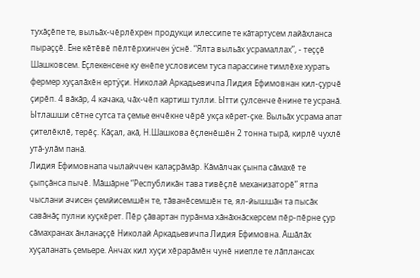тухăçĕпе те, выльăх-чĕрлĕхрен продукци илессипе те кăтартусем лайăхланса пыраççĕ. Ĕне кĕтĕвĕ пĕлтĕрхинчен ÿснĕ. “Ялта выльăх усрамаллах”, - теççĕ Шашковсем. Ĕçлекенсене ку енĕпе условисем туса парассине тимлĕхе хурать фермер хуçалăхĕн ертÿçи. Николай Аркадьевичпа Лидия Ефимовнан кил-çурчĕ çирĕп. 4 вăкăр, 4 качака, чăх-чĕп картиш тулли. Ытти çулсенче ĕнине те усранă. Ытлашши сĕтне сутса та çемье енчĕкне чĕрĕ укçа кĕрет-çке. Выльăх усрама апат çителĕклĕ, терĕç. Кăçал, акă, Н.Шашкова ĕçленĕшĕн 2 тонна тырă, кирлĕ чухлĕ утă-улăм панă.
Лидия Ефимовнапа чылайччен калаçрăмăр. Кăмăлчак çынпа сăмахĕ те çыпçăнса пычĕ. Мăшăрне “Республикăн тава тивĕçлĕ механизаторĕ” ятпа чыслани ачисен çемйисемшĕн те, тăванĕсемшĕн те, ял-йышшăн та пысăк савăнăç пулни куçкĕрет. Пĕр çăвартан пурăнма хăнăхнăскерсем пĕр-пĕрне çур сăмахранах ăнланаççĕ Николай Аркадьевичпа Лидия Ефимовна. Ăшăлăх хуçаланать çемьере. Анчах кил хуçи хĕрарăмĕн чунĕ ниепле те лăплансах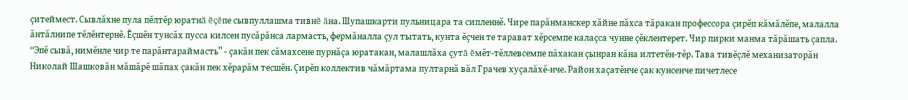çитеймест. Сывлăхне пула пĕлтĕр юратнă ĕçĕпе сывпуллашма тивнĕ ăна. Шупашкарти пульницара та сипленнĕ. Чире парăнманскер хăйне пăхса тăракан профессора çирĕп кăмăлĕпе, малалла ăнтăлнипе тĕлĕнтернĕ. Ĕçшĕн тунсăх пусса килсен пусăрăнса лармасть, фермăналла çул тытать, кунта ĕçчен те тарават хĕрсемпе калаçса чунне çĕклентерет. Чир пирки манма тăрăшать çапла. “Эпĕ сывă, нимĕнле чир те парăнтараймасть” - çакăн пек сăмахсене пурнăçа юратакан, малашлăха çутă ĕмĕт-тĕллевсемпе пăхакан çынран кăна илтетĕн-тĕр. Тава тивĕçлĕ механизаторăн Николай Шашковăн мăшăрĕ шăпах çакăн пек хĕрарăм тесшĕн. Çирĕп коллектив чăмăртама пултарнă вăл Грачев хуçалăхĕ-нче. Район хаçатĕнче çак кунсенче пичетлесе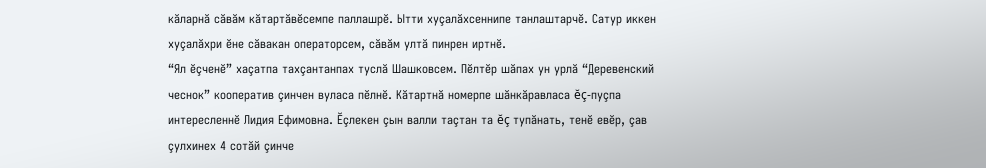кăларнă сăвăм кăтартăвĕсемпе паллашрĕ. Ытти хуçалăхсеннипе танлаштарчĕ. Сатур иккен хуçалăхри ĕне сăвакан операторсем, сăвăм ултă пинрен иртнĕ.
“Ял ĕçченĕ” хаçатпа тахçантанпах туслă Шашковсем. Пĕлтĕр шăпах ун урлă “Деревенский чеснок” кооператив çинчен вуласа пĕлнĕ. Кăтартнă номерпе шăнкăравласа ĕç-пуçпа интересленнĕ Лидия Ефимовна. Ĕçлекен çын валли таçтан та ĕç тупăнать, тенĕ евĕр, çав çулхинех 4 сотăй çинче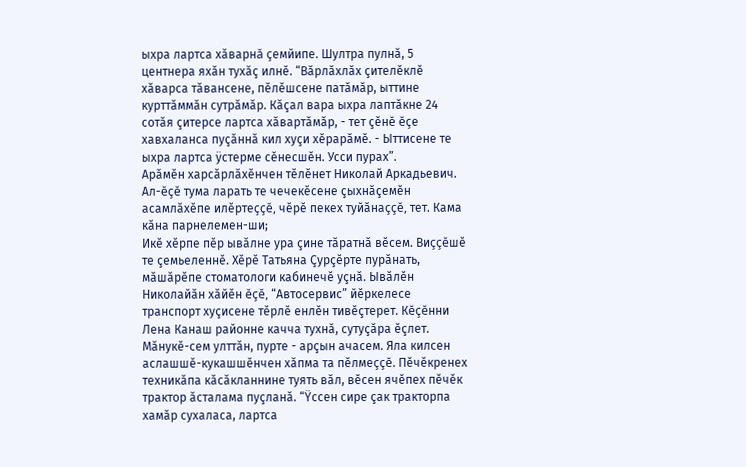ыхра лартса хăварнă çемйипе. Шултра пулнă, 5 центнера яхăн тухăç илнĕ. “Вăрлăхлăх çителĕклĕ хăварса тăвансене, пĕлĕшсене патăмăр, ыттине курттăммăн сутрăмăр. Кăçал вара ыхра лаптăкне 24 сотăя çитерсе лартса хăвартăмăр, - тет çĕнĕ ĕçе хавхаланса пуçăннă кил хуçи хĕрарăмĕ. - Ыттисене те ыхра лартса ÿстерме сĕнесшĕн. Усси пурах”.
Арăмĕн харсăрлăхĕнчен тĕлĕнет Николай Аркадьевич. Ал-ĕçĕ тума ларать те чечекĕсене çыхнăçемĕн асамлăхĕпе илĕртеççĕ, чĕрĕ пекех туйăнаççĕ, тет. Кама кăна парнелемен-ши;
Икĕ хĕрпе пĕр ывăлне ура çине тăратнă вĕсем. Виççĕшĕ те çемьеленнĕ. Хĕрĕ Татьяна Çурçĕрте пурăнать, мăшăрĕпе стоматологи кабинечĕ уçнă. Ывăлĕн Николайăн хăйĕн ĕçĕ, “Автосервис” йĕркелесе транспорт хуçисене тĕрлĕ енлĕн тивĕçтерет. Кĕçĕнни Лена Канаш районне качча тухнă, сутуçăра ĕçлет. Мăнукĕ-сем улттăн, пурте - арçын ачасем. Яла килсен аслашшĕ-кукашшĕнчен хăпма та пĕлмеççĕ. Пĕчĕкренех техникăпа кăсăкланнине туять вăл, вĕсен ячĕпех пĕчĕк трактор ăсталама пуçланă. “Ÿссен сире çак тракторпа хамăр сухаласа, лартса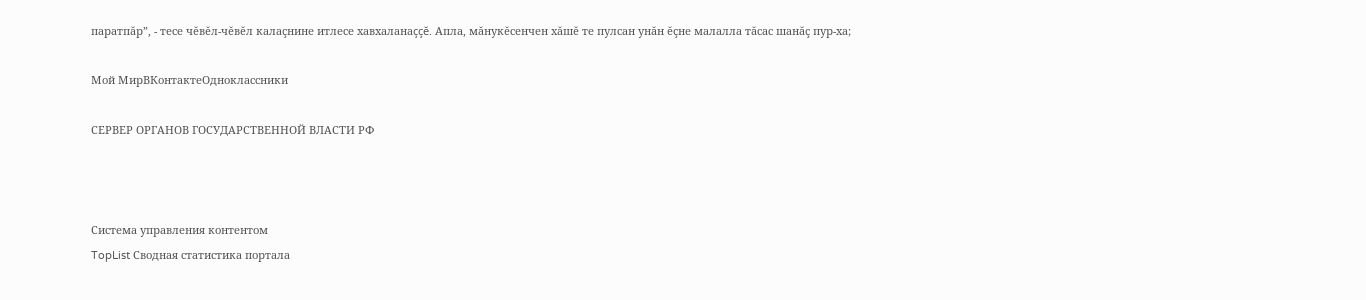паратпăр”, - тесе чĕвĕл-чĕвĕл калаçнине итлесе хавхаланаççĕ. Апла, мăнукĕсенчен хăшĕ те пулсан унăн ĕçне малалла тăсас шанăç пур-ха;

Мой МирВКонтактеОдноклассники

СЕРВЕР ОРГАНОВ ГОСУДАРСТВЕННОЙ ВЛАСТИ РФ



Система управления контентом
TopList Сводная статистика портала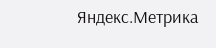Яндекс.Метрика